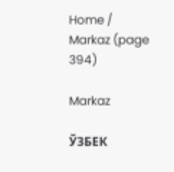Home / Markaz (page 394)

Markaz

ЎЗБЕК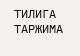ТИЛИГА ТАРЖИМА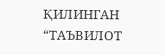ҚИЛИНГАН “ТАЪВИЛОТ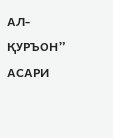АЛ-ҚУРЪОН” АСАРИ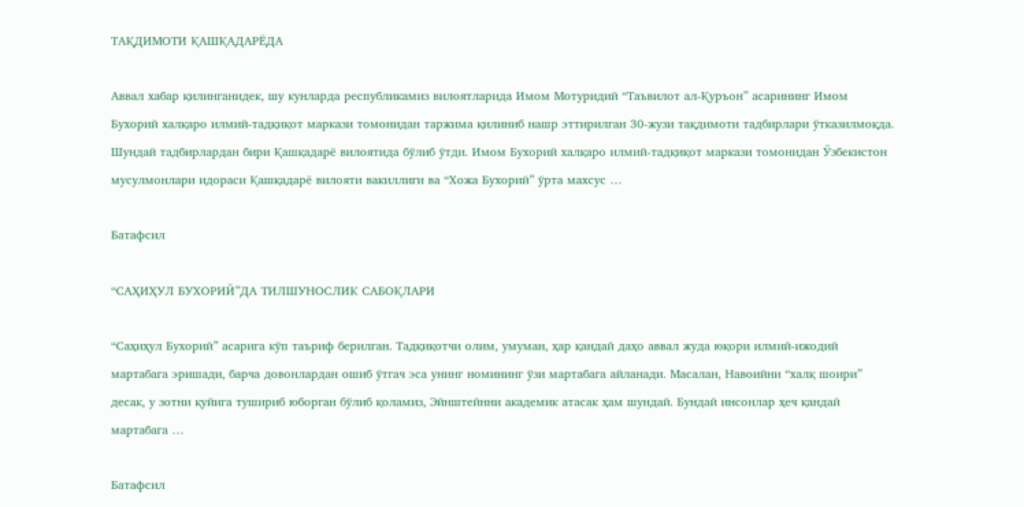ТАҚДИМОТИ ҚАШҚАДАРЁДА

Аввал хабар қилинганидек, шу кунларда республикамиз вилоятларида Имом Мотуридий “Таъвилот ал-Қуръон” асарининг Имом Бухорий халқаро илмий-тадқиқот маркази томонидан таржима қилиниб нашр эттирилган 30-жузи тақдимоти тадбирлари ўтказилмоқда.  Шундай тадбирлардан бири Қашқадарё вилоятида бўлиб ўтди. Имом Бухорий халқаро илмий-тадқиқот маркази томонидан Ўзбекистон мусулмонлари идораси Қашқадарё вилояти вакиллиги ва “Хожа Бухорий” ўрта махсус …

Батафсил

“САҲИҲУЛ БУХОРИЙ”ДА ТИЛШУНОСЛИК САБОҚЛАРИ

“Саҳиҳул Бухорий” асарига кўп таъриф берилган. Тадқиқотчи олим, умуман, ҳар қандай даҳо аввал жуда юқори илмий-ижодий мартабага эришади, барча довонлардан ошиб ўтгач эса унинг номининг ўзи мартабага айланади. Масалан, Навоийни “халқ шоири” десак, у зотни қуйига тушириб юборган бўлиб қоламиз, Эйнштейнни академик атасак ҳам шундай. Бундай инсонлар ҳеч қандай мартабага …

Батафсил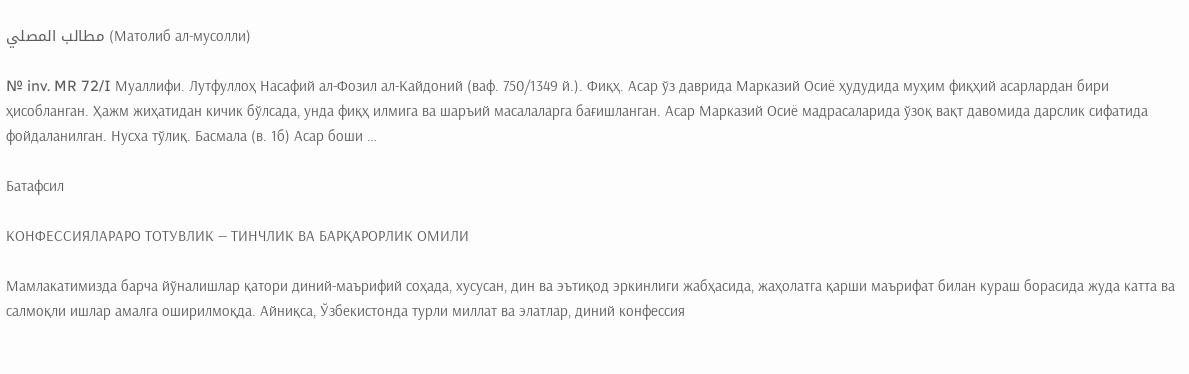مطالب المصلي (Матолиб ал-мусолли)

№ inv. MR 72/I Муаллифи. Лутфуллоҳ Насафий ал-Фозил ал-Кайдоний (ваф. 750/1349 й.). Фиқҳ. Асар ўз даврида Марказий Осиё ҳудудида муҳим фиқҳий асарлардан бири ҳисобланган. Ҳажм жиҳатидан кичик бўлсада, унда фиқҳ илмига ва шаръий масалаларга бағишланган. Асар Марказий Осиё мадрасаларида ўзоқ вақт давомида дарслик сифатида фойдаланилган. Нусха тўлиқ. Басмала (в. 1б) Асар боши …

Батафсил

КОНФЕССИЯЛАРАРО ТОТУВЛИК — ТИНЧЛИК ВА БАРҚАРОРЛИК ОМИЛИ

Мамлакатимизда барча йўналишлар қатори диний-маърифий соҳада, хусусан, дин ва эътиқод эркинлиги жабҳасида, жаҳолатга қарши маърифат билан кураш борасида жуда катта ва салмоқли ишлар амалга оширилмоқда. Айниқса, Ўзбекистонда турли миллат ва элатлар, диний конфессия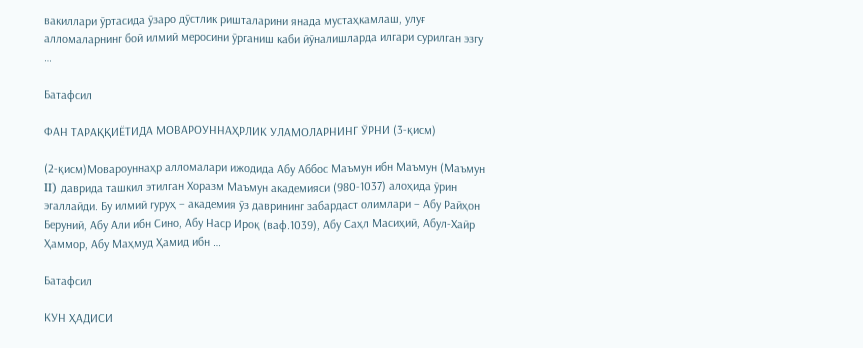вакиллари ўртасида ўзаро дўстлик ришталарини янада мустаҳкамлаш, улуғ алломаларнинг бой илмий меросини ўрганиш каби йўналишларда илгари сурилган эзгу …

Батафсил

ФАН ТАРАҚҚИЁТИДА МОВАРОУННАҲРЛИК УЛАМОЛАРНИНГ ЎРНИ (3-қисм)

(2-қисм)Мовароуннаҳр алломалари ижодида Абу Аббос Маъмун ибн Маъмун (Маъмун II) даврида ташкил этилган Хоразм Маъмун академияси (980-1037) алоҳида ўрин эгаллайди. Бу илмий гуруҳ – академия ўз даврининг забардаст олимлари – Абу Райҳон Беруний, Абу Али ибн Сино, Абу Наср Ироқ (ваф.1039), Абу Саҳл Масиҳий, Абул-Хайр Ҳаммор, Абу Маҳмуд Ҳамид ибн …

Батафсил

КУН ҲАДИСИ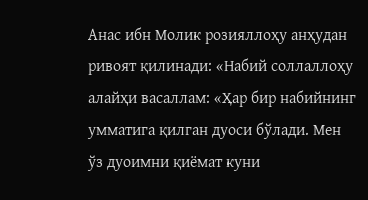Анас ибн Молик розияллоҳу анҳудан ривоят қилинади: «Набий соллаллоҳу алайҳи васаллам: «Ҳар бир набийнинг умматига қилган дуоси бўлади. Мен ўз дуоимни қиёмат куни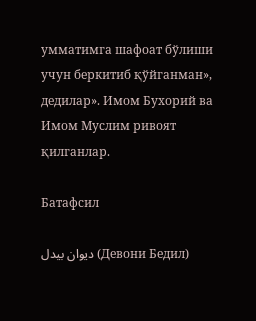умматимга шафоат бўлиши учун беркитиб қўйганман», дедилар». Имом Бухорий ва Имом Муслим ривоят қилганлар.

Батафсил

ديوان بيدل (Девони Бедил)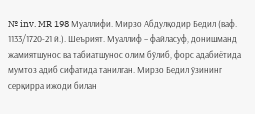№ inv. MR 198 Муаллифи. Мирзо Абдулқодир Бедил (ваф. 1133/1720-21 й.). Шеърият. Муаллиф – файласуф, донишманд жамиятшунос ва табиатшунос олим бўлиб, форс адабиётида мумтоз адиб сифатида танилган. Мирзо Бедил ўзининг серқирра ижоди билан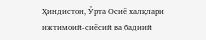Ҳиндистон, Ўрта Осиё халқлари ижтимоий-сиёсий ва бадиий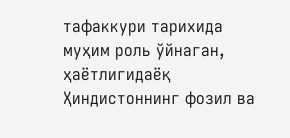тафаккури тарихида муҳим роль ўйнаган, ҳаётлигидаёқ Ҳиндистоннинг фозил ва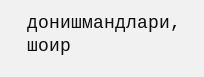донишмандлари, шоир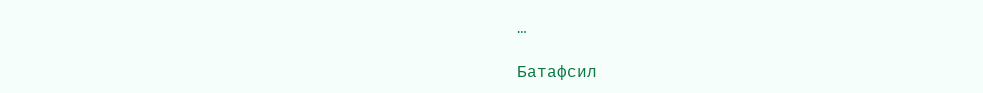…

Батафсил